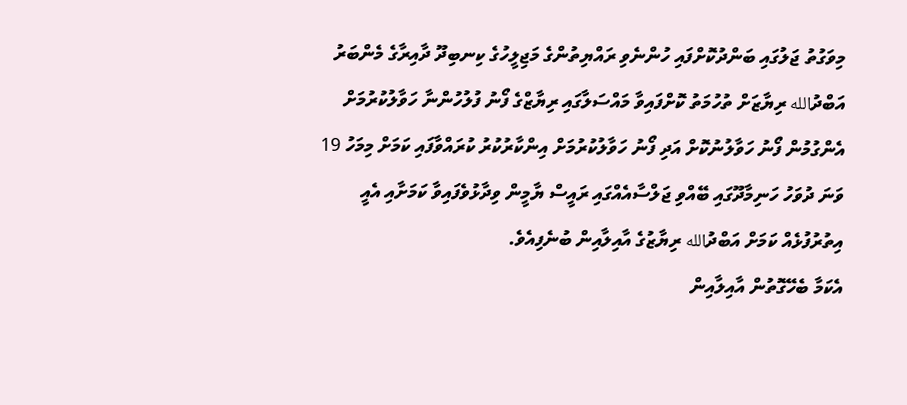މިވަގުތު ޖަލުގައި ބަންދުކޮށްފައި ހުންނެވި ރައްޔިތުންގެ މަޖިލީހުގެ ކިނބިދޫ ދާއިރާގެ މެންބަރު އަބްދުالله ރިޔާޒަށް ތުހުމަތު ކޮށްފައިވާ މައްސަލާގައި ރިޔާޒްގެ ފޯނު ފުލުހުންނާ ހަވާލުކުރުމަށް އެންގުމުން ފޯނު ހަވާލުނުކޮށް އަދި ފޯނު ހަވާލުކުރުމަށް އިންކާރުކުރު ކުރައްވާފައި ކަމަށް މިމަހު 19 ވަނަ ދުވަހު ހަނިމާދޫގައި ބޭއްވި ޖަލްސާއެއްގައި ރައީސް ޔާމީން ވިދާޅުވެފައިވާ ކަމަށާއި އެއީ އިތުރުފުޅެއް ކަމަށް އަބްދުالله ރިޔާޒުގެ އާއިލާއިން ބުނެފިއެވެ.
އެކަމާ ބެހޭގޮތުން އާއިލާއިން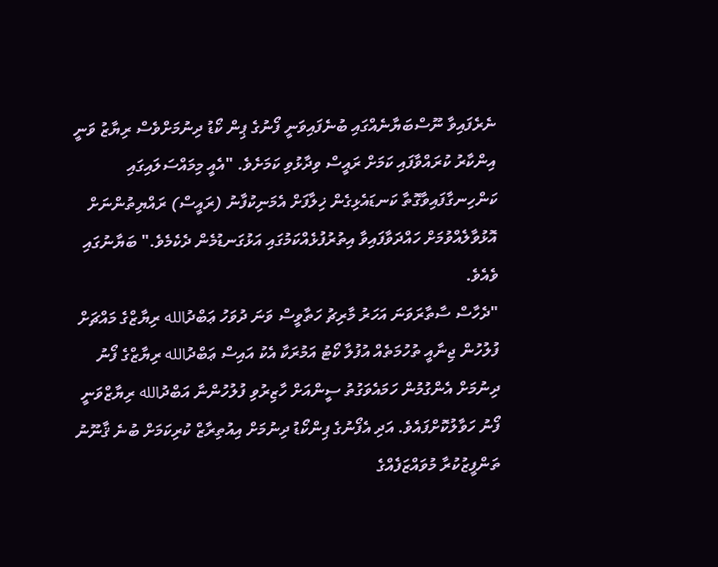ނެރެފައިވާ ނޫސްބަޔާނެއްގައި ބުނެފައިވަނީ ފޯނުގެ ޕިން ކޯޑު ދިނުމަށްވެސް ރިޔާޒު ވަނީ އިންކާރު ކުރައްވާފައި ކަމަށް ރައީސް ވިދާޅުވި ކަމަށެވެ. "އެއީ މިމައްސަލައިގައި ކަންހިނގާފައިވާގޮތާ ކަނޑައެޅިގެން ޚިލާފަށް އެމަނިކުފާނު (ރައީސް) ރައްޔިތުންނަށް އޮޅުވާލެއްވުމަށް ހައްދަވާފައިވާ އިތުރުފުޅެއްކަމުގައި އަޅުގަނޑުމެން ދެކެމެވެ." ބަޔާނުގައި ވެއެވެ.
"ދެހާސް ސާތާރަވަނަ އަހަރު މާރިޗު ހަތާވީސް ވަނަ ދުވަހު ޢަބްދުالله ރިޔާޒްގެ މައްޗަށް ފުލުހުން ޖިނާއީ ތުހުމަތެއް އުފުލާ ކޯޓު އަމުރަކާ އެކު އައިސް ޢަބްދުالله ރިޔާޒްގެ ފޯނު ދިނުމަށް އެންގުމުން ހަމައެވަގުތު ސީންއަށް ހާޒިރުވި ފުލުހުންނާ އަބްދުالله ރިޔާޒްވަނީ ފޯނު ހަވާލުކޮށްފައެވެ. އަދި އެފޯނުގެ ޕިންކޯޑު ދިނުމަށް އިއުތިރާޒް ކުރިކަމަށް ބުނެ ޤާނޫނު ތަންފީޒުކުރާ މުވައްޒަފެއްގެ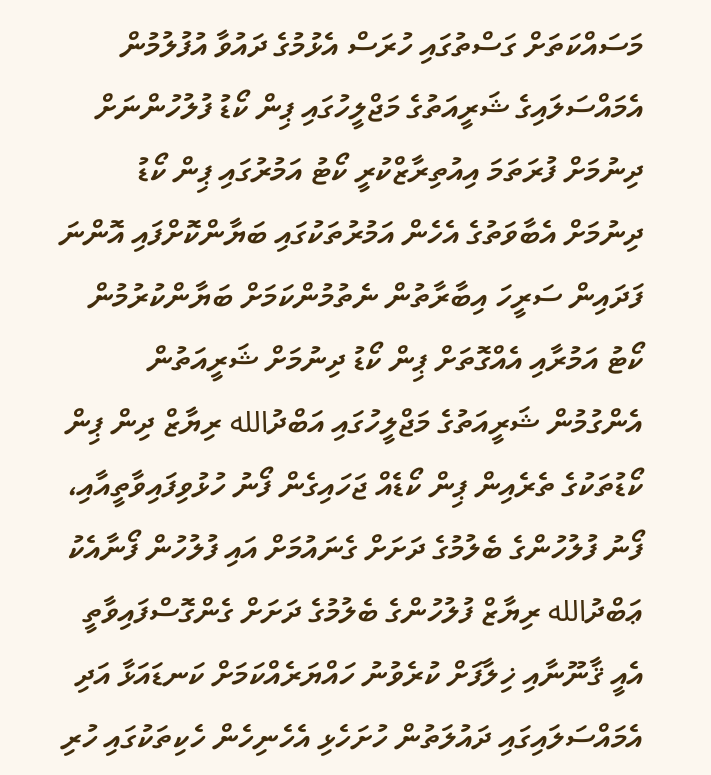މަސައްކަތަށް ގަސްތުގައި ހުރަސް އެޅުމުގެ ދައުވާ އުފުލުމުން އެމައްސަލައިގެ ޝަރީއަތުގެ މަޖްލީހުގައި ޕިން ކޯޑު ފުލުހުންނަށް ދިނުމަށް ފުރަތަމަ އިއުތިރާޒްކުރީ ކޯޓު އަމުރުގައި ޕިން ކޯޑު ދިނުމަށް އެބާވަތުގެ އެހެން އަމުރުތަކުގައި ބަޔާންކޮށްފައި އޮންނަ ފަދައިން ސަރީހަ އިބާރާތުން ނެތުމުންކަމަށް ބަޔާންކުރުމުން ކޯޓު އަމުރާއި އެއްގޮތަށް ޕިން ކޯޑު ދިނުމަށް ޝަރީއަތުން އެންގުމުން ޝަރީއަތުގެ މަޖްލީހުގައި އަބްދުالله ރިޔާޒް ދިން ޕިން ކޯޑުތަކުގެ ތެރެއިން ޕިން ކޯޑެއް ޖަހައިގެން ފޯނު ހުޅުވިފައިވާތީއާއި، ފޯނު ފުލުހުންގެ ބެލުމުގެ ދަށަށް ގެނައުމަށް އައި ފުލުހުން ފޯނާއެކު ޢަބްދުالله ރިޔާޒް ފުލުހުންގެ ބެލުމުގެ ދަށަށް ގެންގޮސްފައިވާތީ އެއީ ޤާނޫނާއި ޚިލާފަށް ކުރެވުނު ހައްޔަރެއްކަމަށް ކަނޑައަޅާ އަދި އެމައްސަލައިގައި ދައުލަތުން ހުށަހެޅި އެހެނިހެން ހެކިތަކުގައި ހުރި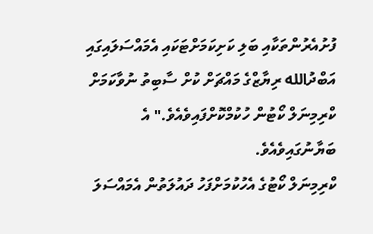ފުށުއެރުންތަކާއި ބަލި ކަށިކަމަށްޓަކައި އެމައްސަލައިގައި އަބްދުالله ރިޔާޒްގެ މައްޗަށް ކުށް ސާބިތު ނުވާކަމަށް ކްރިމިނަލް ކޯޓުން ހުކުމްކޮށްފައިވެއެވެ." އެ ބަޔާނުގައިވެއެވެ.
ކްރިމިނަލް ކޯޓުގެ އެހުކުމަށްފަހު ދައުލަތުން އެމައްސަލަ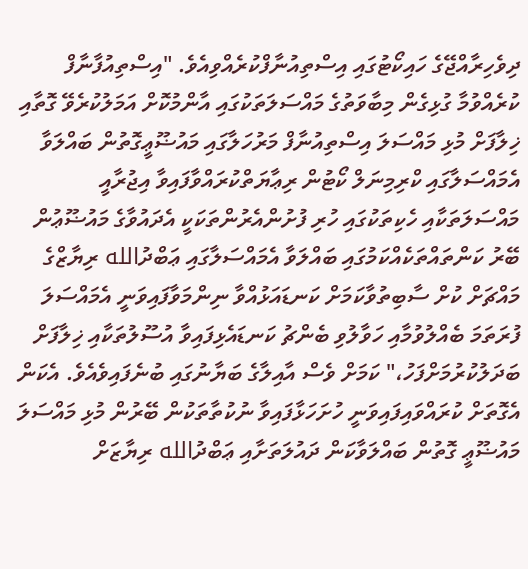ދިވެހިރާއްޖޭގެ ހައިކޯޓުގައި އިސްތިއުނާފްކުރެއްވިއެވެ. "އިސްތިއުފާނާފް ކުރެއްވުމާ ގުޅިގެން މިބާވަތުގެ މައްސަލަތަކުގައި އާންމުކޮށް އަމަލުކުރެވޭ ގޮތާއި ޚިލާފަށް މުޅި މައްސަލަ އިސްތިއުނާފް މަރުހަލާގައި މައުޟޫޢީގޮތުން ބައްލަވާ އެމައްސަލާގައި ކްރިމިނަލް ކޯޓުން ރިޢާޔަތްކުރައްވާފައިވާ އިޖުރާއީ މައްސަލަތަކާއި ހެކިތަކުގައި ހުރި ފުށުންއެރުންތަކަކީ އެދައުވާގެ މައުޟޫޢުން ބޭރު ކަންތައްތަކެއްކަމުގައި ބައްލަވާ އެމައްސަލާގައި ޢަބްދުالله ރިޔާޒްގެ މައްޗަށް ކުށް ސާބިތުވާކަމަށް ކަނޑައަޅުއްވާ ނިންމަވާފައިވަނީ އެމައްސަލަ ފުރަތަމަ ބެއްލުވުމާއި ހަވާލުވި ބެންޗު ކަނޑައެޅިފައިވާ އުސޫލުތަކާއި ޚިލާފަށް ބަދަލުކުރުމަށްފަހު،" ކަމަށް ވެސް އާއިލާގެ ބަޔާނުގައި ބުނެފައިވެއެވެ. އެކަން އެގޮތަށް ކުރައްވައިފައިވަނީ ހުށަހަޅާފައިވާ ނުކުތާތަކުން ބޭރުން މުޅި މައްސަލަ މައުޟޫޢީ ގޮތުން ބައްލަވާކަން ދައުލަތަށާއި ޢަބްދުالله ރިޔާޒަށް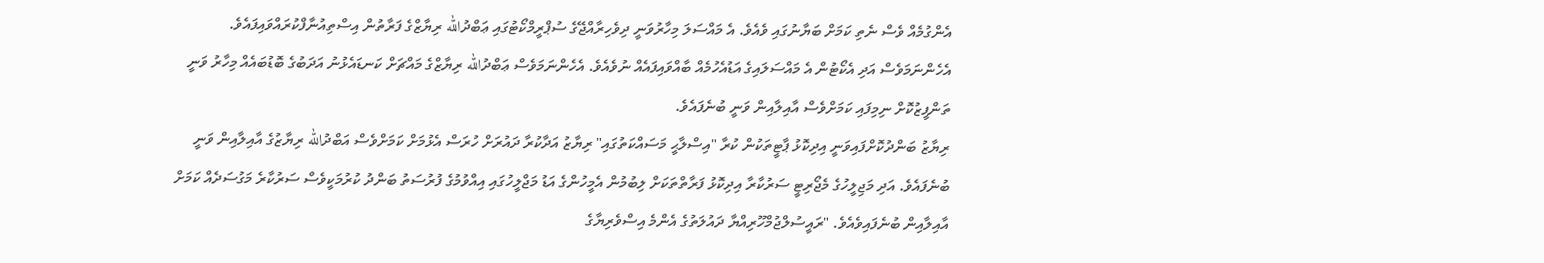އެންގުމެއް ވެސް ނެތި ކަމަށް ބަޔާނުގައި ވެއެވެ. އެ މައްސަލަ މިހާރުވަނީ ދިވެހިރާއްޖޭގެ ސުޕްރީމްކޯޓުގައި ޢަބްދުالله ރިޔާޒްގެ ފަރާތުން އިސްތިއުނާފްކުރައްވައިފައެވެ. އެހެންނަމަވެސް އަދި އެކޯޓުން އެ މައްސަލައިގެ އަޑުއެހުމެއް ބާއްވައިފައެއް ނުވެއެވެ. އެހެންނަމަވެސް ޢަބްދުالله ރިޔާޒްގެ މައްޗަށް ކަނޑައެޅުނު އަދަބުގެ ބޮޑުބައެއް މިހާރު ވަނީ ތަންފީޒުކޮށް ނިމިފައި ކަމަށްވެސް އާއިލާއިން ވަނީ ބުނެފައެވެ.
ރިޔާޒު ބަންދުކޮށްފައިވަނީ އިދިކޮޅު ޕާޓީތަކުން ކުރާ "އިސްލާޙީ މަސައްކަތުގައި" ރިޔާޒު އަދާކުރާ ދައުރަށް ހުރަސް އެޅުމަށް ކަމަށްވެސް އަބްދުالله ރިޔާޒުގެ އާއިލާއިން ވަނީ ބުނެފައެވެ. އަދި މަޖިލީހުގެ މެޖޯރިޓީ ސަރުކާރާ އިދިކޮޅު ފަރާތްތަކަށް ލިބުމުން އެމީހުންގެ އަޑު މަޖްލީހުގައި އިއްވުމުގެ ފުރުސަތު ބަންދު ކުރުމަކީވެސް ސަރުކާރެ މަގުސަދެއް ކަމަށް އާއިލާއިން ބުނެފައިވެއެވެ. "ރައީސުލްޖުމްހޫރިއްޔާ ދައުލަތުގެ އެންމެ އިސްވެރިޔާގެ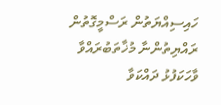ހައިސިއްޔަތުން ރަސްމީގޮތުން ރައްޔިތުންނާ މުޚާތަބުރައްވާ ވާހަކަފުޅު ދައްކަވާ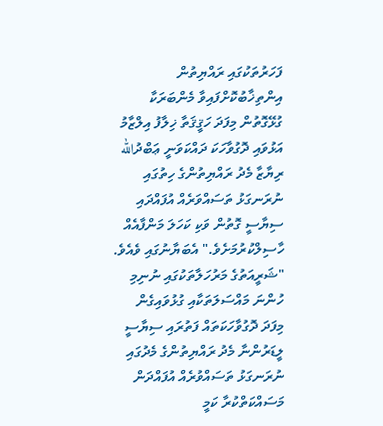ފަހަރުތަކުގައި ރައްޔިތުން އިންތިޚާބުކޮށްފައިވާ މެންބަރަކާ ގުޅޭގޮތުން މިފަދަ ހަޤީޤަތާ ޚިލާފު އިލްޒާމު އަޅުވައި ދޮގުވާހަކަ ދައްކަވަނީ ޢަބްދުالله ރިޔާޒާ މެދު ރައްޔިތުންގެ ހިތުގައި ނުރަނގަޅު ތަސައްވަރެއް އުފައްދައި ސިޔާސީ ގޮތުން ވަކި ކަހަލަ މަންފާއެއް ހާސިލްކުރުމަށެވެ." އެބަޔާނުގައި ވެއެވެ.
"ޝަރީއަތުގެ މަރުހަލާތަކުގައި ނުނިމި ހުންނަ މައްސަލަތަކާއި ގުޅުވައިގެން މިފަދަ ދޮގުވާހަކަތައް ފަތުރައި ސިޔާސީ ލީޑަރުންނާ މެދު ރައްޔިތުންގެ މެދުގައި ނުރަނގަޅު ތަސައްވުރެއް އުފައްދަން މަސައްކަތްކުރާ ކަމީ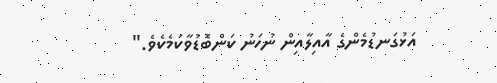އަޅުގަނޑުމެންގެ އާއިލާއިން ނުހަނު ކަންބޮޑުވާކަމެކެވެ."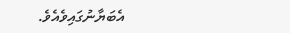އެބަޔާނުގައިވެއެވެ.